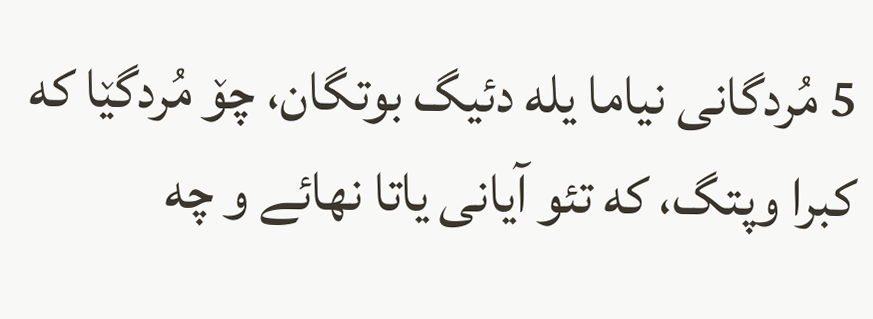5 مُردگانی نیاما یله دئیگ بوتگان، چۆ مُردگێا که کبرا وپتگ، که تئو آیانی یاتا نهائے و چه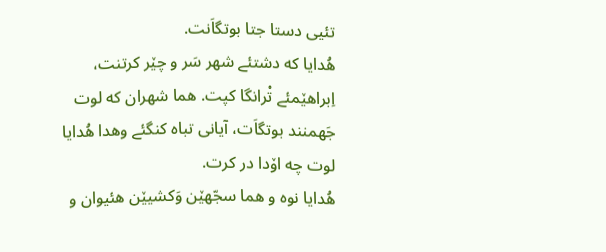تئیی دستا جتا بوتگاَنت.
هُدایا که دشتئے شهر سَر و چێر کرتنت، اِبراهێمئے تْرانگا کپت. هما شهران که لوت جَهمنند بوتگاَت، آیانی تباه کنگئے وهدا هُدایا لوت چه اۆدا در کرت.
هُدایا نوه و هما سجّهێن وَکشیێن هئیوان و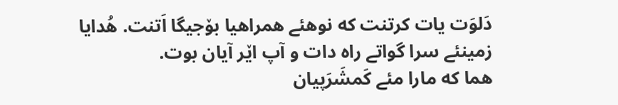دَلوَت یات کرتنت که نوهئے همراهیا بۆجیگا اَتنت. هُدایا زمینئے سرا گواتے راه دات و آپ اێر آیان بوت.
هما که مارا مئے کَمشَرَپیان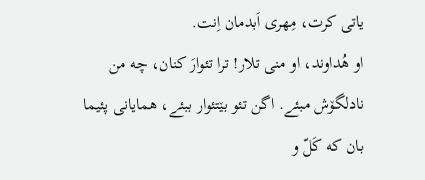یاتی کرت، مِهری اَبدمان اِنت.
او هُداوند، او منی تلار! ترا تئوارَ کنان، چه من نادلگۆش مبئے. اگن تئو بێتئوار ببئے، همایانی پئیما بان که کَلّ و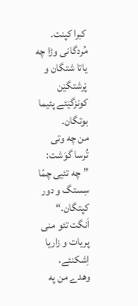کبرا کپنت.
مُردگانی وڑا چه یاتا شتگان و پْرشتگێن کونزگێئے پئیما بوتگان.
من چه وتی تُرسا گوَشت: ”چه تئیی چمّا سِستگ و دور کپتگان.“ اَنگت تئو منی پریات و زاریا اِشکنئے، وهدے من په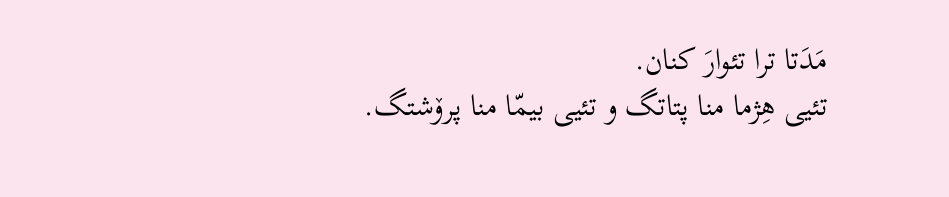مَدَتا ترا تئوارَ کنان.
تئیی هِژما منا پتاتگ و تئیی بیمّا منا پرۆشتگ.